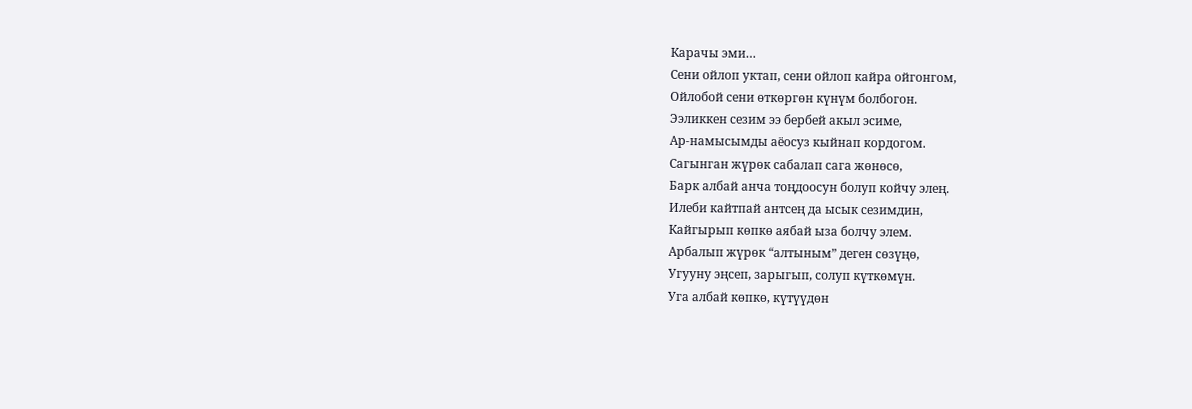Карачы эми…
Сени ойлоп уктап, сени ойлоп кайра ойгонгом,
Ойлобой сени өткөргөн күнүм болбогон.
Ээликкен сезим ээ бербей акыл эсиме,
Ар-намысымды аёосуз кыйнап кордогом.
Сагынган жүрөк сабалап сага жөнөсө,
Барк албай анча тоңдоосун болуп койчу элең.
Илеби кайтпай антсең да ысык сезимдин,
Кайгырып көпкө аябай ыза болчу элем.
Арбалып жүрөк “алтыным” деген сөзүңө,
Угууну эңсеп, зарыгып, солуп күткөмүн.
Уга албай көпкө, күтүүдөн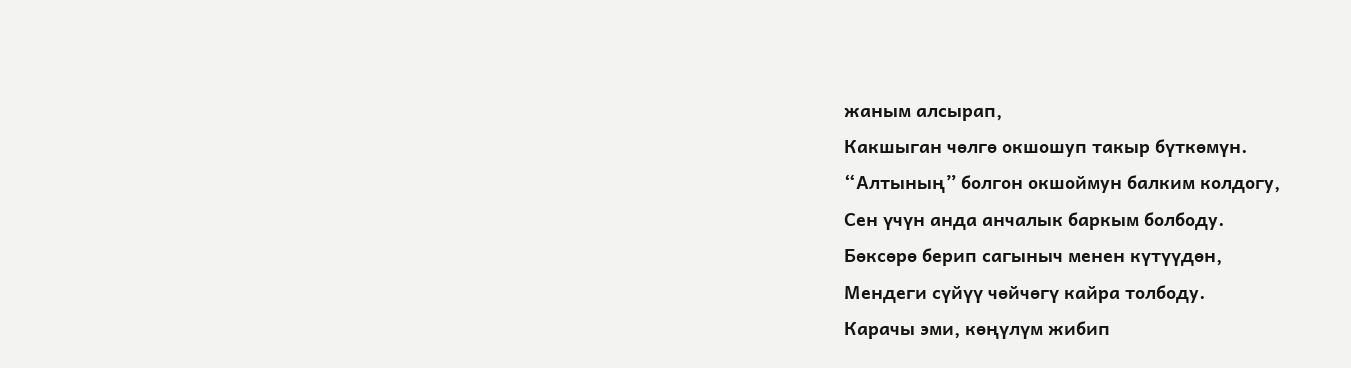жаным алсырап,
Какшыган чөлгө окшошуп такыр бүткөмүн.
“Алтының” болгон окшоймун балким колдогу,
Сен үчүн анда анчалык баркым болбоду.
Бөксөрө берип сагыныч менен күтүүдөн,
Мендеги сүйүү чөйчөгү кайра толбоду.
Карачы эми, көңүлүм жибип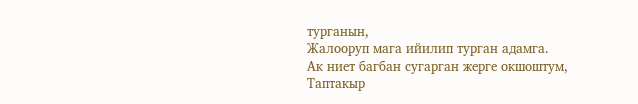турганын,
Жалооруп мага ийилип турган адамга.
Ак ниет багбан сугарган жерге окшоштум,
Таптакыр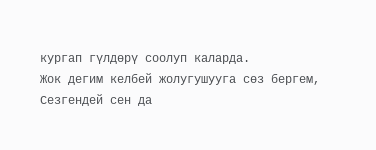кургап гүлдөрү соолуп каларда.
Жок дегим келбей жолугушууга сөз бергем,
Сезгендей сен да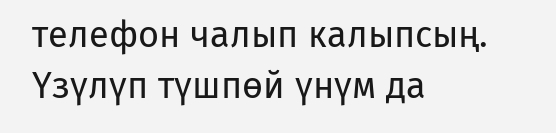телефон чалып калыпсың.
Үзүлүп түшпөй үнүм да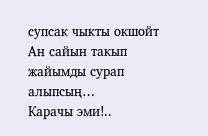супсак чыкты окшойт
Ан сайын такып жайымды сурап алыпсың…
Карачы эми!..